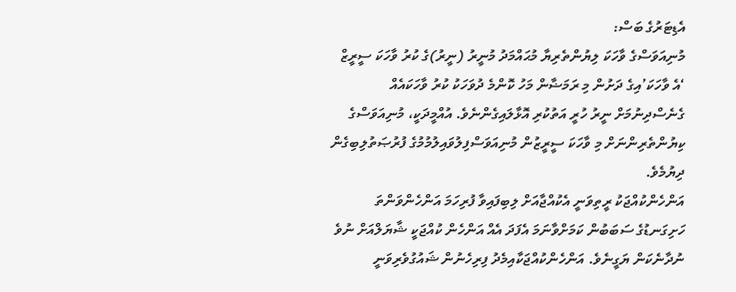އެޑިޓަރުގެ ބަސް:
މުނިއަވަސްގެ ވާހަކަ ލިޔުންތެރިޔާ މުޙައްމަދު މުނީރު (ނީރު)ގެ ކުރު ވާހަކަ ސީރީޒް ‘އެ ވާހަކަ’އިގެ ދަށުން މި ރަމަޟާން މަހު ކޮންމެ ދުވަހަކު ކުރު ވާހަކައެއް ގެނެސްދިނުމަށް ނީރު ހުރީ އަތުކުރި އޮޅާލައިގެންނެވެ. އުއްމީދަކީ، މުނިއަވަސްގެ ކިޔުންތެރިންނަށް މި ވާހަކަ ސީރީޒުން މުނިއަވަސްފިލުވައިލުމުމުގެ ފުރުޞަތުލިބިގެން ދިޔުމެވެ.
އަންހެންކުއްޖަކު ރީތިވަނީ އެކުއްޖާއަށް ލިބިފައިވާ ފުރިހަމަ އަންހެންވަންތަ ހަށިގަނޑުގެ ސަބަބުން ކަމަށްވާނަމަ އެފަދަ އެއް އަންހެން ކުއްޖަކީ ޝާޔަލްއަށް ނުވެ ނުދާނެކަން ޔަގީނެވެ. އަންހެންކުއްޖަކާއިމެދު ފިރިހެނުން ޝައުގުވެރިވަނީ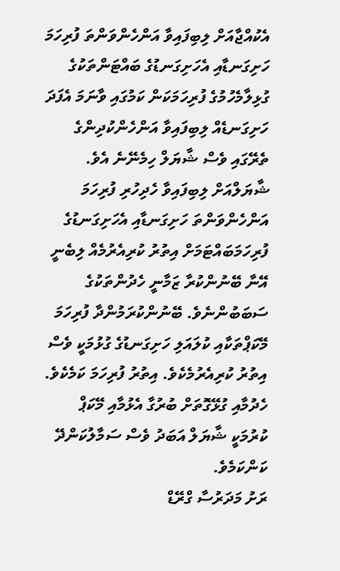އެކުއްޖާއަށް ލިބިފައިވާ އަންހެންވަންތަ ފުރިހަމަ ހަށިގަނޑާއި އެހަށިގަނޑުގެ ބައްޓަންތަކުގެ ގުޅިލާމެހުމުގެ ފުރިހަމަކަން ކަމުގައި ވާނަމަ އެފަދަ ހަށިގަނޑެއް ލިބިފައިވާ އަންހެންކުދިންގެ ތެރޭގައި ވެސް ޝާޔަލް ހިމެނޭނެ އެވެ. ޝާޔަލްއަށް ލިބިފައިވާ ހެދިހުރި ފުރިހަމަ އަންހެންވަންތަ ހަށިގަނޑާއި އެހަށިގަނޑުގެ ފުރިހަމަބައްޓަމަށް އިތުރު ކުރިއެރުމެއް ލިބެނީ އޭނާ ބޭނުންކުރާ ޒަމާނީ ހެދުންތަކުގެ ސަބަބުންނެވެ. ބޭނުންކުރަމުންދާ ފުރިހަމަ މޭކަޕްތަކާއި ކުލައަލި ހަށިގަނޑުގެ ގުޅުމަކީ ވެސް އިތުރު ކުރިއެރުމެކެވެ. އިތުރު ފުރިހަމަ ކަމެކެވެ. ހެދުމާއި ގުޅޭގޮތަށް ބުރުގާ އެޅުމާއި މޭކަޕް ކުރުމަކީ ޝާޔަލް އަބަދު ވެސް ސަމާލުކަންދޭ ކަންކަމެވެ.
ރަށު މަދަރުސާ ގްރޭޑް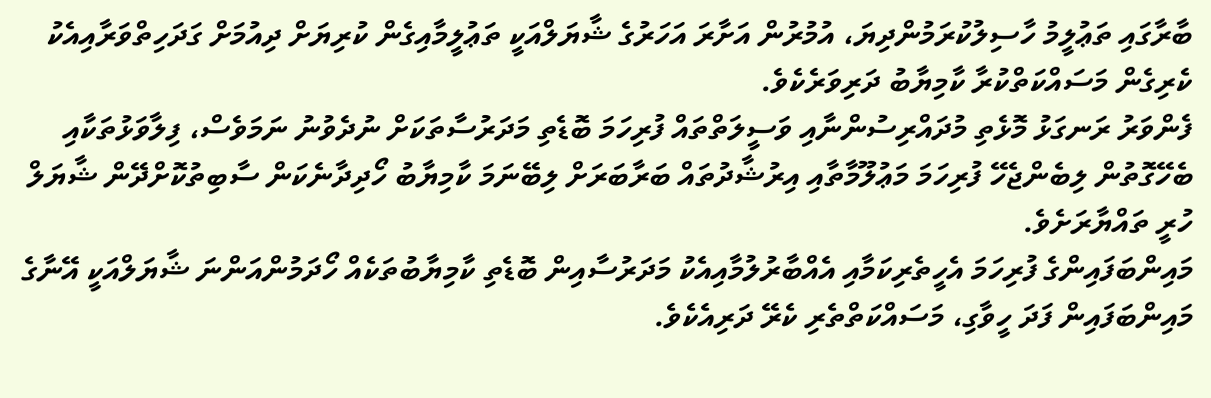ބާރާގައި ތަޢުލީމު ހާސިލުކުރަމުންދިޔަ، އުމުރުން އަށާރަ އަހަރުގެ ޝާޔަލްއަކީ ތަޢުލީމާއިގެން ކުރިޔަށް ދިއުމަށް ގަދަހިތްވަރާއިއެކު ކެރިގެން މަސައްކަތްކުރާ ކާމިޔާބު ދަރިވަރެކެވެ.
ފެންވަރު ރަނގަޅު މޮޅެތި މުދައްރިސުންނާއި ވަސީލަތްތައް ފުރިހަމަ ބޮޑެތި މަދަރުސާތަކަށް ނުދެވުނު ނަމަވެސް، ފިލާވަޅުތަކާއި ބެހޭގޮތުން ލިބެންޖެހޭ ފުރިހަމަ މަޢުލޫމާތާއި އިރުޝާދުތައް ބަރާބަރަށް ލިބޭނަމަ ކާމިޔާބު ހޯދިދާނެކަން ސާބިތުކޮށްދޭން ޝާޔަލް ހުރީ ތައްޔާރަށެވެ.
މައިންބަފައިންގެ ފުރިހަމަ އެހީތެރިކަމާއި އެއްބާރުލުމާއިއެކު މަދަރުސާއިން ބޮޑެތި ކާމިޔާބުތަކެއް ހޯދަމުންއަންނަ ޝާޔަލްއަކީ އޭނާގެ މައިންބަފައިން ފަދަ ހީވާގި، މަސައްކަތްތެރި ކެރޭ ދަރިއެކެވެ.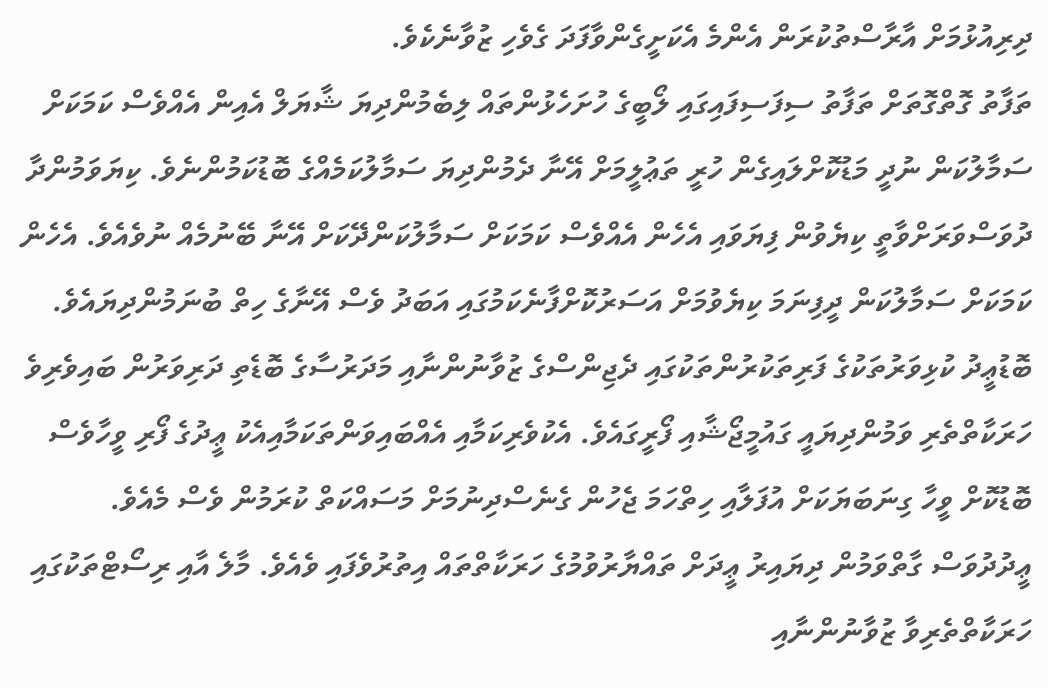ދިރިއުޅުމަށް އާރާސްތުކުރަން އެންމެ އެކަށީގެންވާފަދަ ގެވެހި ޒުވާނެކެވެ.
ތަފާތު ގޮތްގޮތަށް ތަފާތު ސިފަސިފައިގައި ލޯބީގެ ހުށަހެޅުންތައް ލިބެމުންދިޔަ ޝާޔަލް އެއިން އެއްވެސް ކަމަކަށް ސަމާލުކަން ނުދީ މަޑުކޮށްލައިގެން ހުރީ ތަޢުލީމަށް އޭނާ ދެމުންދިޔަ ސަމާލުކަމެއްގެ ބޮޑުކަމުންނެވެ. ކިޔަވަމުންދާ ދުވަސްވަރަށްވާތީ ކިޔެވުން ފިޔަވައި އެހެން އެއްވެސް ކަމަކަށް ސަމާލުކަންދޭކަށް އޭނާ ބޭނުމެއް ނުވެއެވެ. އެހެން ކަމަކަށް ސަމާލުކަން ދީފިނަމަ ކިޔެވުމަށް އަސަރުކޮށްފާނެކަމުގައި އަބަދު ވެސް އޭނާގެ ހިތް ބުނަމުންދިޔައެވެ.
ބޮޑުޢީދު ކުޅިވަރުތަކުގެ ފަރިތަކުރުންތަކުގައި ދެޖިންސްގެ ޒުވާނުންނާއި މަދަރުސާގެ ބޮޑެތި ދަރިވަރުން ބައިވެރިވެ ހަރަކާތްތެރި ވަމުންދިޔައީ ގައުމީޖޯޝާއި ފޯރީގައެވެ. އެކުވެރިކަމާއި އެއްބައިވަންތަކަމާއިއެކު ޢީދުގެ ފޯރި ވީހާވެސް ބޮޑުކޮށް ވީހާ ގިނަބަޔަކަށް އުފަލާއި ހިތްހަމަ ޖެހުން ގެނެސްދިނުމަށް މަސައްކަތް ކުރަމުން ވެސް މެއެވެ.
ޢީދުދުވަސް ގާތްވަމުން ދިޔައިރު ޢީދަށް ތައްޔާރުވުމުގެ ހަރަކާތްތައް އިތުރުވެފައި ވެއެވެ. މާލެ އާއި ރިސޯޓްތަކުގައި ހަރަކާތްތެރިވާ ޒުވާނުންނާއި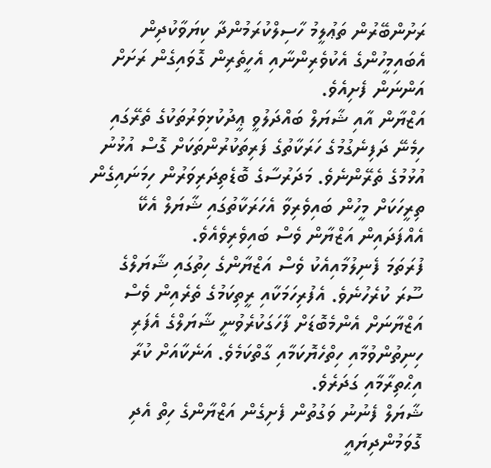ރަށުންބޭރުން ތަޢުލީމު ހާސިލްކުރަމުންދާ ކިޔަވާކުދިން އެބައިމީހުންގެ އެކުވެރިންނާއި އެހީތެރިން ގޮވައިގެން ރަށަށް އަންނަން ފެށިއެވެ.
އަޒްޔާން އާއި ޝާޔަލް ބައްދަލުވީ ޢީދުކުޅިވަރުތަކުގެ ތެރޭގައި ހިމެނޭ ދަފިނެގުމުގެ ހަރަކާތުގެ ފަރިތަކުރުންތަކަށް ގޮސް އުޅުނު އުޅުމުގެ ތެރޭންނެވެ. މަދަރުސާގެ ބޮޑެތިދަރިވަރުން ހިމަނައިގެން ތިރީހަކަށް މީހުން ބައިވެރިވާ އެހަރަކާތުގައި ޝާޔަލް އެކޭ އެއްފަދައިން އަޒްޔާން ވެސް ބައިވެރިވެއެވެ.
ފުރަތަމަ ފެނިލުމާއިއެކު ވެސް އަޒްޔާންގެ ހިތުގައި ޝާޔަލްގެ ސޫރަ ކުރެހުނެވެ. އެފުރިހަމަކާއި ރީތިކަމުގެ ތެރެއިން ވެސް އަޒްޔާނަށް އެންމެބޮޑަށް ފާހަގަކުރެވުނީ ޝާޔަލްގެ އެފަރި ހިނިތުންވުމާއި ހިތްހެޔޮކަމާއި ގާތްކަމެވެ. އަނެކާއަށް ކުރާ އިޙްތިރާމާއި ގަދަރެވެ.
ޝާޔަލް ފެނުނު ވަގުތުން ފެށިގެން އަޒްޔާންގެ ހިތް އެދި ގޮވަމުންދިޔައީ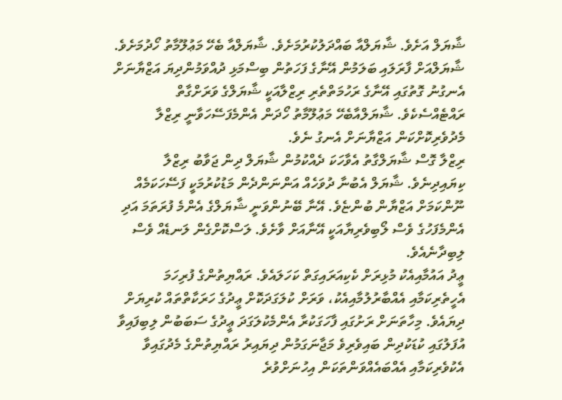ޝާޔަލް އަށެވެ. ޝާޔަލްއާ ބައްދަލުކުރުމަށެވެ. ޝާޔަލްއާ ބެހޭ މަޢުލޫމާތު ހޯދުމަށެވެ.
ޝާޔަލްއަށް ފާރަލައި ބަލަމުން އޭނާގެ ފަހަތުން ބިސްމަޅި ދުއްވަމުންދިޔަ އަޒްޔާނަށް އެނގުނު ގޮތުގައި އޭނާގެ ރަހުމަތްތެރި ރިޒްލާއަކީ ޝާޔަލްގެ ވަރަށްގާތް ރައްޓެއްސެކެވެ. ޝާޔަލްއާބެހޭ މަޢުލޫމާތު ހޯދަން އެންމެފަސޭހަވާނީ ރިޒްލާ މެދުވެރިކޮށްކަން އަޒްޔާނަށް އެނގު ނެވެ.
ރިޒްލާ ގޮސް ޝާޔަލްގާތު އެވާހަކަ ދެއްކުމުން ޝާޔަލް ދިން ޖަވާބު ރިޒްލާ ކިޔައިދިނެވެ. ޝާޔަލް އެބުނާ ދުވަހެއް އަންނަންދެން މަޑުކުރުމަކީ ފަސޭހަކަމެއް ނޫންކަމަށް އަޒްޔާން ބުންޏެވެ. އޭނާ ބޭނުންވަނީ ޝާޔަލްގެ އެންމެ ފުރަތަމަ އަދި އެންމެފަހުގެ ވެސް ލޯބިވެރިޔާއަކީ އޭނާއަށް ވާށެވެ. ލަސްކޮށްގެން ލަނޑެއް ވެސް ލިބިދާނެއެވެ.
ޢީދު އައުމާއިއެކު މުޅިރަށް ކެކިއަރައިގަތް ކަހަލައެވެ. ރައްޔިތުންގެ ފުރިހަމަ އެހީތެރިކަމާއި އެއްބާރުލުމާއިއެކު، ވަރަށް ކުލަގަދަކޮށް ޢީދުގެ ހަރަކާތްތައް ކުރިޔަށް ދިޔައެވެ. މިހާތަނަށް ރަށުގައި ފާހަގަކުރާ އެންމެކުލަގަދަ ޢީދުގެ ސަބަބުން ލިބިފައިވާ އުފަލުގައި ކުޑަކުދިން ބައިވެރިވެ މަޖާނަގަމުން ދިޔައިރު ރައްޔިތުންގެ މެދުގައިވާ އެކުވެރިކަމާއި އެއްބައެއްވަންތަކަން އިހުނަށްވުރެ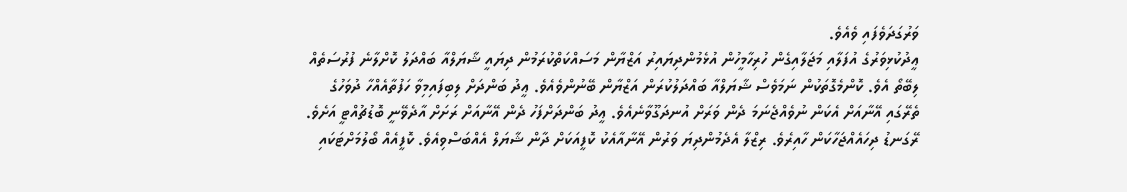ވަރުގަދަވެފައި ވެއެވެ.
ޢީދުކުޅިވަރުގެ އުފަލާއި މަޖަލާއިގެން ހުރިހާމީހުން އުޅެމުންދިޔައިރު އަޒްޔާން މަސައްކަތްކުރަމުން ދިޔައީ ޝާޔަލްއާ ބައްދަލު ކޮށްލާނެ ފުރުސަތެއް ލިބޭތޯ އެވެ. ކޮންމެގޮތަކުން ނަމަވެސް ޝާޔަލްއާ ބައްދަލުކުރަން އަޒްޔާން ބޭނުންވެއެވެ. ޢީދު ބަންދަށް ލިބިފައިމިވާ ހަފުތާއެއްހާ ދުވަހުގެ ތެރޭގައި އޭނާއަށް އެކަން ނުވެއްޖެނަމަ ދެން ވަރަށް އުނދަގޫވާނެއެވެ. ޢީދު ބަންދަށްފަހު ދެން އޭނާއަށް ރަށަށް އާދެވޭނީ ބޮޑުޗުއްޓީ އަށެވެ.
ރޭގަނޑު ދިހައެއްޖަހާކަން ހާއިރެވެ. ރިޒްލާ އެދެމުންދިޔަ ވަރުން އޭނާއާއެކު ކޮފީއަކަށް ދާން ޝާޔަލް އެއްބަސްވިއެވެ. ކޮފީއެއް ބޯލުމަށްޓަކައި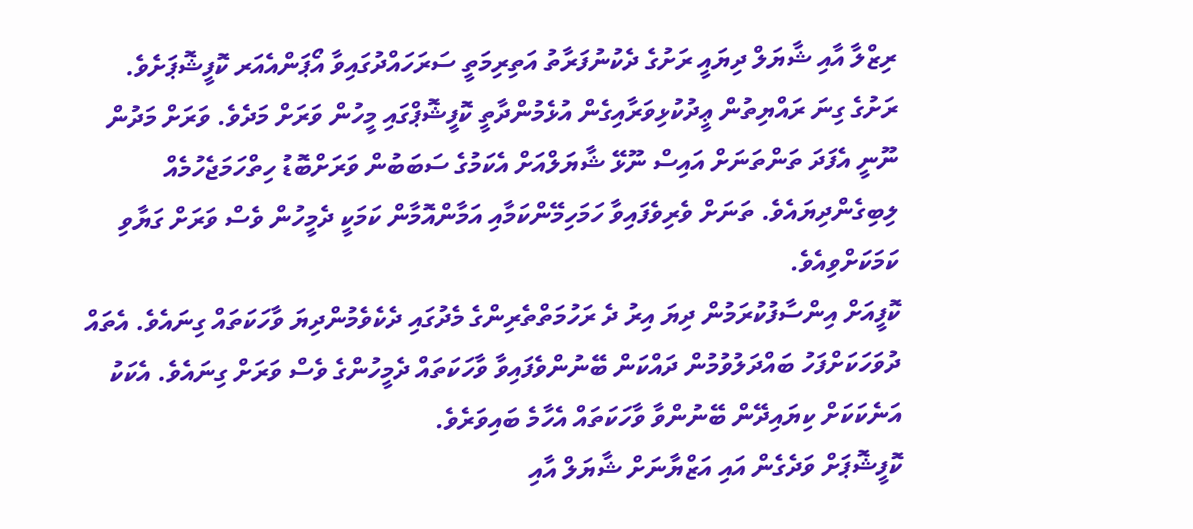ރިޒްލާ އާއި ޝާޔަލް ދިޔައީ ރަށުގެ ދެކުނުފަރާތު އަތިރިމަތީ ސަރަހައްދުގައިވާ އޯޕަންއެއަރ ކޮފީޝޮޕަށެވެ.
ރަށުގެ ގިނަ ރައްޔިތުން ޢީދުކުޅިވަރާއިގެން އުޅެމުންދާތީ ކޮފީޝޮޕްގައި މީހުން ވަރަށް މަދެވެ. ވަރަށް މަދުން ނޫނީ އެފަދަ ތަންތަނަށް އައިސް ނޫޅޭ ޝާޔަލްއަށް އެކަމުގެ ސަބަބުން ވަރަށްބޮޑު ހިތްހަމަޖެހުމެއް ލިބިގެންދިޔައެވެ. ތަނަށް ވެރިވެފައިވާ ހަމަހިމޭންކަމާއި އަމާންއޮމާން ކަމަކީ ދެމީހުން ވެސް ވަރަށް ގަޔާވި ކަމަކަށްވިއެވެ.
ކޮފީއަށް އިންސާފުކުރަމުން ދިޔަ އިރު ދެ ރަހުމަތްތެރިންގެ މެދުގައި ދެކެވެމުންދިޔަ ވާހަކަތައް ގިނައެވެ. އެތައް ދުވަހަކަށްފަހު ބައްދަލުވުމުން ދައްކަން ބޭނުންވެފައިވާ ވާހަކަތައް ދެމީހުންގެ ވެސް ވަރަށް ގިނައެވެ. އެކަކު އަނެކަކަށް ކިޔައިދޭން ބޭނުންވާ ވާހަކަތައް އެހާމެ ބައިވަރެވެ.
ކޮފީޝޮޕަށް ވަދެގެން އައި އަޒްޔާނަށް ޝާޔަލް އާއި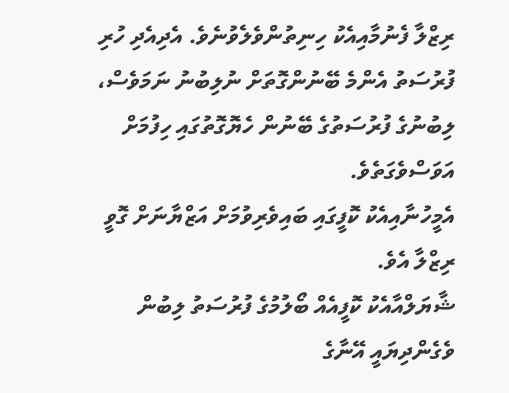ރިޒްލާ ފެނުމާއިއެކު ހިނިތުންވެލެވުނެވެ. އެދިއެދި ހުރި ފުރުސަތު އެންމެ ބޭނުންގޮތަށް ނުލިބުނު ނަމަވެސް، ލިބުނުގެ ފުރުސަތުގެ ބޭނުން ހެޔޮގޮތުގައި ހިފުމަށް އަވަސްވެގަތެވެ.
އެމީހުނާއިއެކު ކޮފީގައި ބައިވެރިވުމަށް އަޒްޔާނަށް ގޮވީ ރިޒްލާ އެވެ.
ޝާޔަލްއާއެކު ކޮފީއެއް ބޯލުމުގެ ފުރުސަތު ލިބުން ވެގެންދިޔައީ އޭނާގެ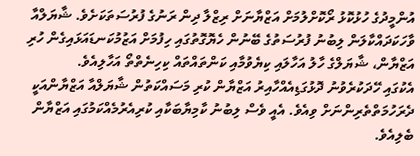އުންމީދުގެ ހުޅުކޮޅު ރޯކޮށްލުމަށް އަޒްޔާނަށް ރިޒްލާ ދިން ރަނުގެ ފުރުސަތަކަށެވެ. ޝާޔަލްއާ ވާހަކަދައްކާލަން ލިބުނު ފުރުސަތުގެ ބޭނުން ހެޔޮގޮތުގައި ހިފުމަށް އަޒުމުކަނޑައަޅައިގެން ހުރި އަޒްޔާން، ޝާޔަލްގެ ހާލު އަހާލައި ކިޔެވުމާއި ކަންތައްތައް ކިހިނެތްތޯ އަހާލިއެވެ.
އެކުގައި ހޭދަކުރެވުނު ދޮޅުގަޑިއެއްހާއިރު އަޒްޔާން ކުރި މަސައްކަތުން ޝާޔަލްއާ އަޒްޔާންއަކީ ދެރަހުމަތްތެރިންނަށް ވިއެވެ. އެއީ ވެސް ލިބުނު ކާމިޔާބަކާއި ކުރިއެރުމެއްކަމުގައި އަޒްޔާން ބެލިއެވެ.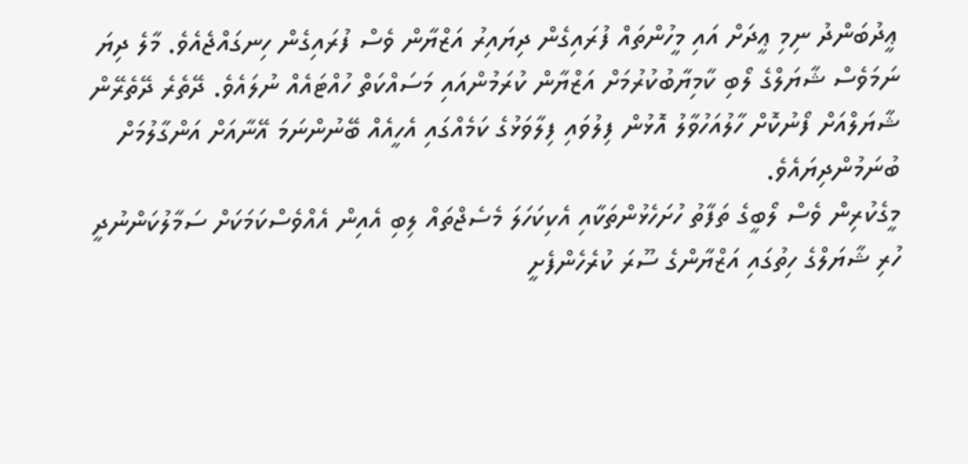ޢީދުބަންދު ނިމި ޢީދަށް އައި މީހުންތައް ފުރައިގެން ދިޔައިރު އަޒްޔާން ވެސް ފުރައިގެން ހިނގައްޖެއެވެ. މާލެ ދިޔަ ނަމަވެސް ޝާޔަލްގެ ލޯބި ކާމިޔާބުކުރުމަށް އަޒްޔާން ކުރަމުންއައި މަސައްކަތް ހުއްޓައެއް ނުލައެވެ. ދޭތެރެ ދޭތެރޭން ޝާޔަލްއަށް ފޯނުކޮށް ހާލުއަހުވާލު އޮޅުން ފިލުވައި ފިލާވަޅުގެ ކަމެއްގައި އެހީއެއް ބޭނުންނަމަ އޭނާއަށް އަންގާލުމަށް ބުނަމުންދިޔައެވެ.
މީގެކުރިން ވެސް ލޯބީގެ ތަފާތު ހުށަހެޅުންތަކާއި އެކިކަހަލަ މެސެޖްތައް ލިބި އެއިން އެއްވެސްކަމަކަށް ސަމާލުކަންނުދީ ހުރި ޝާޔަލްގެ ހިތުގައި އަޒްޔާންގެ ސޫރަ ކުރެހެންފެށީ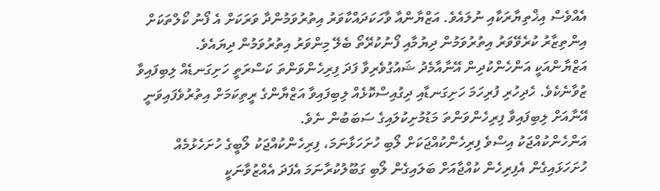އެއްވެސް އިޚްތިޔާރަކާއި ނުލައެވެ. އަޒްޔާންއާ ވާހަކަދައްކާވަރު އިތުރުވަމުންދާ ވަރަކަށް އެ ފޯނު ކޯލްތަކަށް އިންތިޒާރު ކުރެވޭވަރު އިތުރުވަމުން ދިޔުމާއި ފޯނުކުރޭތޯ ބެލޭ މިންވަރު އިތުރުވަމުން ދިޔައެވެ.
އަޒްޔާންއަކީ އަންހެންކުދިން އޭނާއާމެދު ޝައުގުވެރިވާ ފަދަ ފިރިހެންވަންތަ ކަސްރަތީ ހަށިގަނޑެއް ލިބިފައިވާ ޒުވާނެކެވެ. ހެދިހުރި ފުރިހަމަ ހަށިގަނޑާއި ދިގުއިސްކޮޅެއް ލިބިފައިވާ އަޒްޔާންގެ ރީތިކަމަށް އިތުރުވެފައިވަނީ އޭނާއަށް ލިބިފައިވާ ފިރިހެންވަންތަ މަޑުމުށިކުލައިގެ ސަބަބުން ނެވެ.
އަންހެންކުއްޖަކު އިސްވެ ފިރިހެންކުއްޖަކަށް ލޯބި ހުށަހަޅާނަމަ، ފިރިހެންކުއްޖަކު ލޯބީގެ ހުށަހެޅުމެއް ހުށަހަޅައިގެން އެފިރިހެން ކުއްޖާއަށް ބަލައިގެން ލޯބި ގަބޫލުކުރާނަމަ އެފަދަ އެއްޒުވާނަކީ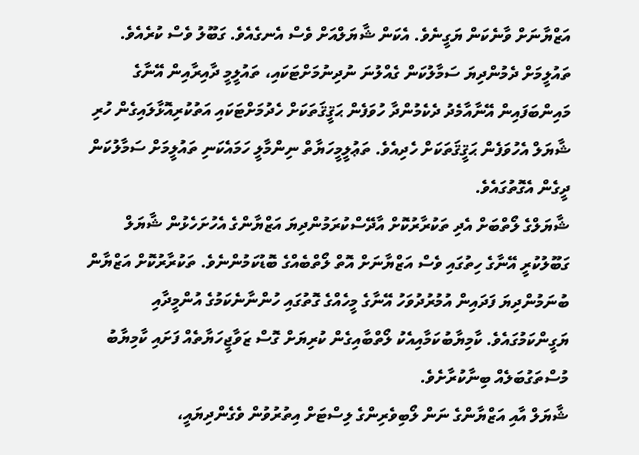އަޒްޔާނަށް ވާނެކަން ޔަގީނެވެ. އެކަން ޝާޔަލްއަށް ވެސް އެނގެއެވެ. ގަބޫލު ވެސް ކުރެއެވެ.
ތައުލީމަށް ދެމުންދިޔަ ސަމާލުކަން ގެއްލުނަ ނުދިނުމަށްޓަކައި، ތައުލީމީ ދާއިރާއިން އޭނާގެ މައިންބަފައިން އޭނާއާމެދު ދެކެމުންދާ ހުވަފެން ޙަޤީޤަތަކަށް ހެދުމަށްޓަކައި އަތުކުރިއޮޅާލައިގެން ހުރި ޝާޔަލް އެހުވަފެން ޙަޤީޤަތަކަށް ހެދިއެވެ. ތަޢުލީމީހަޔާތް ނިންމާލީ ހަމައެކަނި ތައުލީމަށް ސަމާލުކަން ދީގެން އެގޮތުގައެވެ.
ޝާޔަލްގެ ލޯތްބަށް އެދި ތަކުރާރުކޮށް އާދޭސްކުރަމުންދިޔަ އަޒްޔާންގެ އެހުށަހެޅުން ޝާޔަލް ގަބޫލުކުރީ އޭނާގެ ހިތުގައި ވެސް އަޒްޔާނަށް އޮތް ލޯތްބެއްގެ ބޮޑުކަމުންނެވެ. ތަކުރާރުކޮށް އަޒްޔާން ބުނަމުންދިޔަ ފަދައިން އުމުރުދުވަހު އޭނާގެ މީހެއްގެ ގޮތުގައި ހުންނާނެކަމުގެ އުންމީދާއި ޔަގީންކަމުގައެވެ. ކާމިޔާބުކަމާއިއެކު ލޯތްބާއިގެން ކުރިޔަށް ގޮސް ޒަވާޖީހަޔާތެއް ފަށައި ކާމިޔާބު މުސްތަގުބަލެއް ބިނާކުރާށެވެ.
ޝާޔަލް އާއި އަޒްޔާންގެ ނަން ލޯބިވެރިންގެ ލިސްޓަށް އިތުރުވުން ވެގެންދިޔައީ،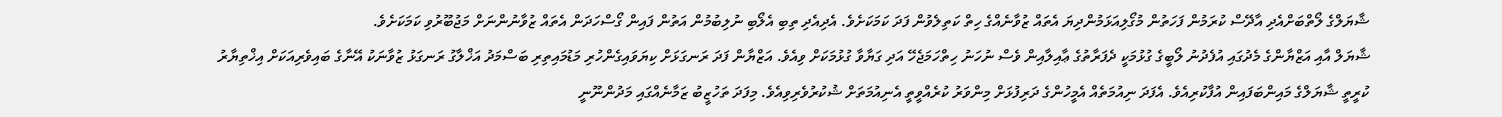ޝާޔަލްގެ ލޯތްބަށްއެދި އާދޭސް ކުރަމުން ފަހަތުން މުގޯލިއަޅަމުންދިޔަ އެތައް ޒުވާނެއްގެ ހިތް ކަތިލެވުން ފަދަ ކަމަކަށެވެ. އެދިއެދި ތިބި އެލޯބި ނުލިބުމުން އަތުން ފައިން ގޯސްހަދަން އެތައް ޒުވާނުންނަށް މަޖުބޫރުވި ކަމަކަށެވެ.
ޝާޔަލް އާއި އަޒްޔާންގެ މެދުގައި އުފެދުނު ލޯބީގެ ގުޅުމަކީ ދެފަރާތުގެ ޢާއިލާއިން ވެސް ނުހަނު ހިތްހަމަޖެހޭ އަދި ގަޔާވާ ގުޅުމަކަށް ވިއެވެ. އަޒްޔާން ފަދަ ރަނގަޅަށް ކިޔަވައިގެންހުރި މަޑުމައިތިރި ބަސްމަދު އަޚްލާގު ރަނގަޅު ޒުވާނަކު އޭނާގެ ބައިވެރިއަކަށް އިޚްތިޔާރު ކުރީތީ ޝާޔަލްގެ މައިންބަފައިން އުފާކުރިއެވެ. އެފަދަ ނިއުމަތެއް އެމީހުންގެ ދަރިފުޅަށް މިންވަރު ކުރެއްވީތީ އެނިއުމަތަށް ޝުކުރުވެރިވިއެވެ. މިފަދަ ތަހުޒީބު ޒަމާނެއްގައި މަދުންނޫނީ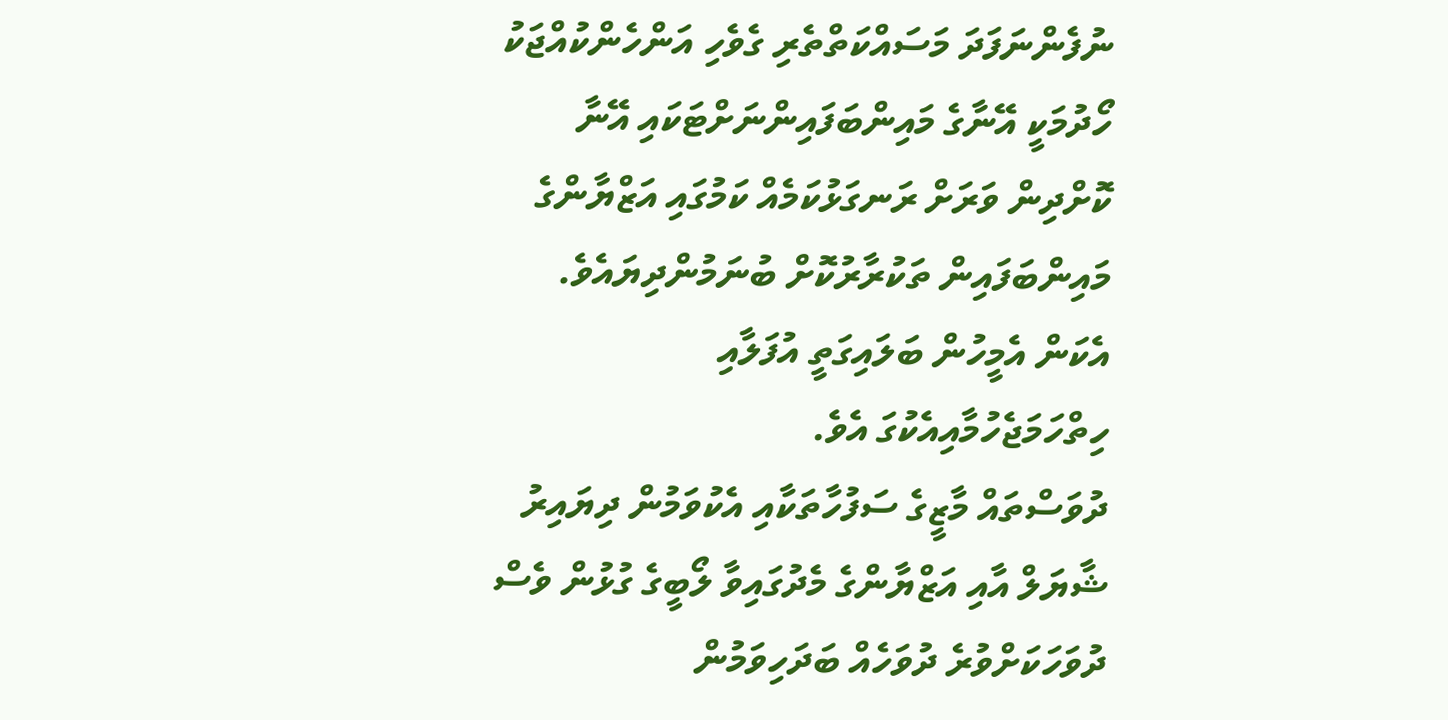ނުފެންނަފަދަ މަސައްކަތްތެރި ގެވެހި އަންހެންކުއްޖަކު ހޯދުމަކީ އޭނާގެ މައިންބަފައިންނަށްޓަކައި އޭނާ ކޮށްދިން ވަރަށް ރަނގަޅުކަމެއް ކަމުގައި އަޒްޔާންގެ މައިންބަފައިން ތަކުރާރުކޮށް ބުނަމުންދިޔައެވެ. އެކަން އެމީހުން ބަލައިގަތީ އުފަލާއި ހިތްހަމަޖެހުމާއިއެކުގަ އެވެ.
ދުވަސްތައް މާޒީގެ ސަފުހާތަކާއި އެކުވަމުން ދިޔައިރު ޝާޔަލް އާއި އަޒްޔާންގެ މެދުގައިވާ ލޯބީގެ ގުޅުން ވެސް ދުވަހަކަށްވުރެ ދުވަހެއް ބަދަހިވަމުން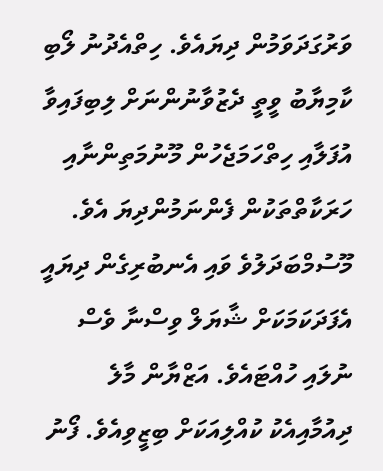ވަރުގަދަވަމުން ދިޔައެވެ. ހިތްއެދުނު ލޯބި ކާމިޔާބު ވީތީ ދެޒުވާނުންނަށް ލިބިފައިވާ އުފަލާއި ހިތްހަމަޖެހުން މޫނުމަތިންނާއި ހަރަކާތްތަކުން ފެންނަމުންދިޔަ އެވެ.
މޫސުމްބަދަލުވެ ވައި އެނބުރިގެން ދިޔައީ އެފަދަކަމަކަށް ޝާޔަލް ވިސްނާ ވެސް ނުލައި ހުއްޓައެވެ. އަޒްޔާން މާލެ ދިއުމާއިއެކު ކުއްލިއަކަށް ބިޒީވިއެވެ. ފޯނު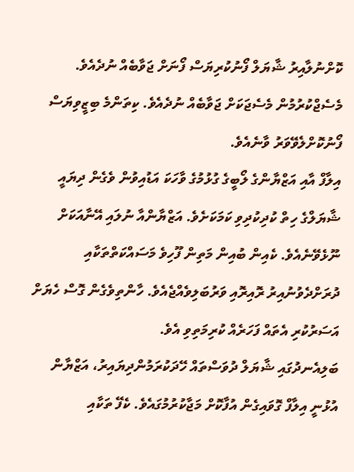ކޮށްނުލާއިރު ޝާޔަލް ފޯނުކުރިޔަސް ފޯނަށް ޖަވާބެއް ނުދެއެވެ. މެސެޖްކުރުމުން މެސެޖަކަށް ޖަވާބެއް ނުދެއެވެ. ކިތަންމެ ބިޒީވިޔަސް ފޯނުކޮށްލެވޭވަރު ވާނެއެވެ.
އިލާފް އާއި އަޒްޔާންގެ ލޯބީގެ ގުޅުމުގެ ވާހަކަ އަޑުއިވުން ވެގެން ދިޔައީ ޝާޔަލްގެ ހިތް ކުދިކުދިވި ކަމަކަށެވެ. އަޒްޔާންއާ ނުލައި އޭނާއަކަށް ނޫޅެވޭނެއެވެ. ކެއިން ބުއިން މަތިން ފޫހިވެ މަސައްކަތްތަކާއި ދުރަށްދެވުނުއިރު ރޮއިރޮއި ވަރުބަލިވެއްޖެއެވެ. ހާންތިވެގެން ގޮސް ހެޔަށް އަސަރުކުރި އެތައް ފަހަރެއް ކުރިމަތިވި އެވެ.
ބަލިއެނދުގައި ޝާޔަލް ދުވަސްތައް ހޭދަކުރަމުންދިޔައިރު، އަޒްޔާން އުޅުނީ އިލާފް ގޮވައިގެން އުފާކޮށް މަޖާކުރުމުގައެވެ. ކެފޭ ތަކާއި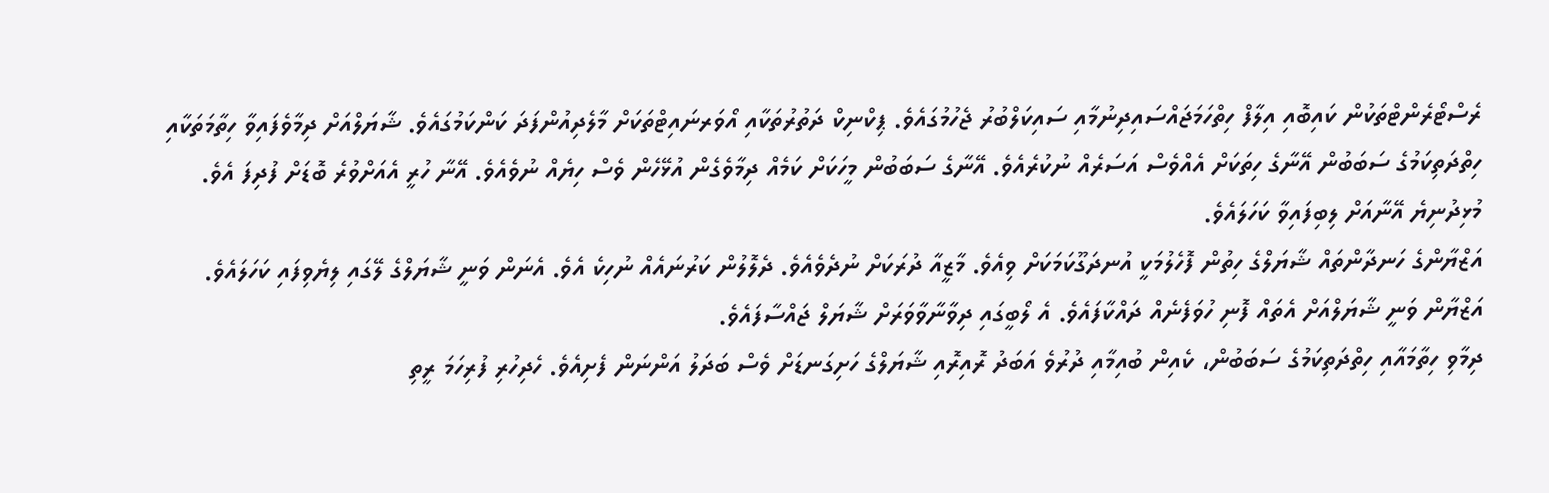ރެސްޓޯރެންޓްތަކުން ކައިބޮއި އިލާފް ހިތްހަމަޖައްސައިދިނުމާއި ސައިކަލްބުރު ޖެހުމުގައެވެ. ޕިކްނިކް ދަތުރުތަކާއި އޯވަރނައިޓްތަކަށް މާލެދިއުންފަދަ ކަންކަމުގައެވެ. ޝާޔަލްއަށް ދިމާވެފައިވާ ހިތާމަތަކާއި ހިތްދަތިކަމުގެ ސަބަބުން އޭނާގެ ހިތަކަށް އެއްވެސް އަސަރެއް ނުކުރެއެވެ. އޭނާގެ ސަބަބުން މީހަކަށް ކަމެއް ދިމާވެގެން އުޅޭހެން ވެސް ހިޔެއް ނުވެއެވެ. އޭނާ ހުރީ އެއަށްވުރެ ބޮޑަށް ފުދިފަ އެވެ. މުޅިދުނިޔެ އޭނާއަށް ލިބިފައިވާ ކަހަލައެވެ.
އަޒްޔާންގެ ހަނދާންތައް ޝާޔަލްގެ ހިތުން ފޮހެލުމަކީ އުނދަގޫކަމަކަށް ވިއެވެ. މާޒީއާ ދުރަކަށް ނުދެވެއެވެ. ދެލޮލުން ކަރުނައެއް ނުހިކެ އެވެ. އެނަން ވަނީ ޝާޔަލްގެ ލޭގައި ލިޔެވިފައި ކަހަލައެވެ. އަޒްޔާން ވަނީ ޝާޔަލްއަށް އެތައް ފޮނި ހުވަފެނެއް ދައްކާފައެވެ. އެ ލޯބީގައި ދިވާނާވާވަރަށް ޝާޔަލް ޖައްސާފައެވެ.
ދިމާވި ހިތާމައާއި ހިތްދަތިކަމުގެ ސަބަބުން، ކެއިން ބުއިމާއި ދުރުވެ އަބަދު ރޮއިރޮއި ޝާޔަލްގެ ހަށިގަނޑަށް ވެސް ބަދަލު އަންނަން ފެށިއެވެ. ހެދިހުރި ފުރިހަމަ ރީތި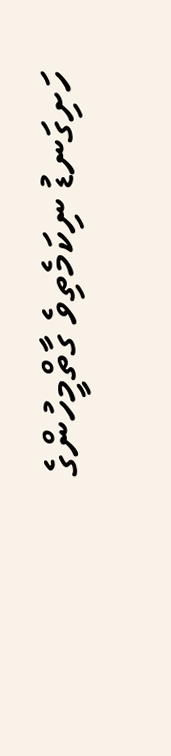ހަށިގަނޑު ނިކަމެތިވެ ގާތްމީހުންގެ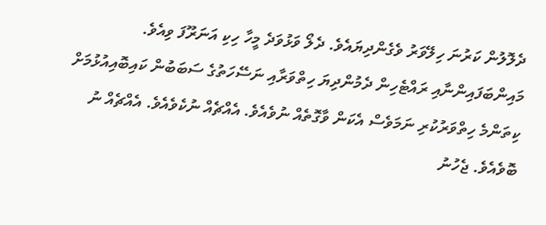ދެލޮލުން ކަރުނަ ހިލޭވަރު ވެގެންދިޔައެވެ. ދެލޯ ވަޅުވަދެ މީހާ ހިކި އަނަރޫފަ ވިއެވެ. މައިންބަފައިންނާއި ރައްޓެހިން ދެމުންދިޔަ ހިތްވަރާއި ނަސޭހަތުގެ ސަބަބުން ކައިބޮއިއުޅުމަށް ކިތަންމެ ހިތްވަރުކުރި ނަމަވެސް އެކަން ވާގޮތެއް ނުވެއެވެ. އެއްޗެއް ނުކެވެއެވެ. އެއްޗެއް ނު ބޮވެއެވެ. ޖެހުނު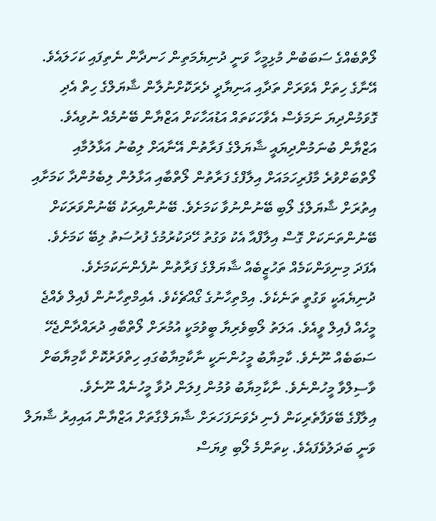ލޯތްބެއްގެ ސަބަބުން މުޅިމީހާ ވަނީ ދުނިޔެމަތިން ހަނދާން ނެތިފައި ކަހަލައެވެ.
އޭނާގެ ހިތަށް އެވަރަށް ތަދާއި އަނިޔާދީ ދެރަކޮށްނުލާން ޝާޔަލްގެ ހިތް އެދި ގޮވަމުންދިޔަ ނަމަވެސް އެވާހަކަތައް އަޑުއަހާކަށް އަޒްޔާން ބޭނުމެއް ނުވިއެވެ. އަޒްޔާން ބުނަމުންދިޔައީ ޝާޔަލްގެ ފަރާތުން އޭނާއަށް ލިބުނު އަޅާލުމާއި ލޯތްބަށްވުރެ މާފުރިހަމައަށް އިލާފްގެ ފަރާތުން ލޯތްބާއި އަޅާލުން ލިބެމުންދާ ކަމަށާއި އިތުރަށް ޝާޔަލްގެ ލޯބި ބޭނުންނުވާ ކަމަށެވެ. ބޭނުންއިރަކު ބޭނުންވަރަކަށް ބޭނުންތަނަކަށް ގޮސް އިލާފްއާ އެކު ވަގުތު ހޭދަކުރުމުގެ ފުރުސަތު ލިބޭ ކަމަށެވެ. އެފަދަ މިނިވަންކަމެއް ތަހުޒީބެއް ޝާޔަލްގެ ފަރާތުން ނުފެންނަކަމަށެވެ.
ދުނިޔެއަކީ ވަގުތީ ތަނެކެވެ. އިމްތިހާނުގެ ގޯއްޗެކެވެ. އެއިމްތިހާނުން ފެއިލް ވެއްޖެ މީހެއް ފެއިލް ވީއެވެ. އަލަތު ލޯބިވެރިޔާ ބީވުމަކީ އުމުރަށް ލޯތްބާއި ދުރައްދާންޖެހޭ ސަބަބެއް ނޫނެވެ. ކާމިޔާބު މީހުންނަކީ ނާކާމިޔާބުގައި ހިތްވަރުކޮށް ކާމިޔާބަށް ވާސިލްވާ މީހުންނެވެ. ނާކާމިޔާބު ވުމުން ފިލަން ދުވާ މީހުނެއް ނޫނެވެ.
އިލާފްގެ ބޭވަފާތެރިކަން ފެނި ދެވަނަފަހަރަށް ޝާޔަލްގާތަށް އަޒްޔާން އައިއިރު ޝާޔަލް ވަނީ ބަދަލުވެފައެވެ. ކިތަންމެ ލޯބި ވިޔަސް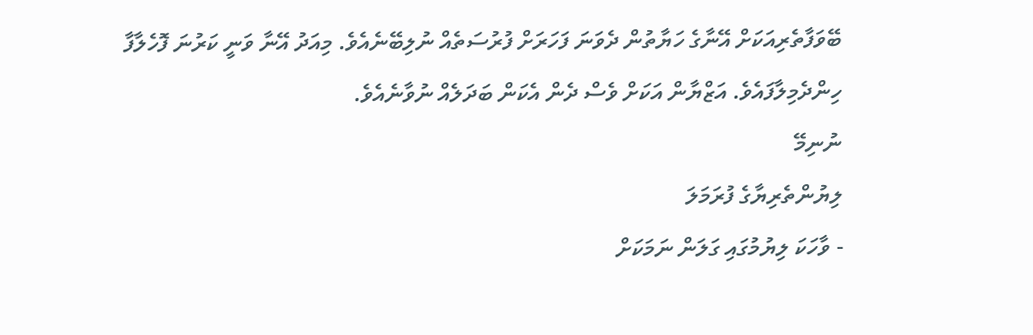ބޭވަފާތެރިއަކަށް އޭނާގެ ހަޔާތުން ދެވަނަ ފަހަރަށް ފުރުސަތެއް ނުލިބޭނެއެވެ. މިއަދު އޭނާ ވަނީ ކަރުނަ ފޮހެލާފާ ހިންދެމިލާފައެވެ. އަޒްޔާން އަކަށް ވެސް ދެން އެކަން ބަދަލެއް ނުވާނެއެވެ.
ނުނިމޭ
ލިޔުންތެރިޔާގެ ފުރަމަލަ
- ވާހަކަ ލިޔުމުގައި ގަލަން ނަމަކަށް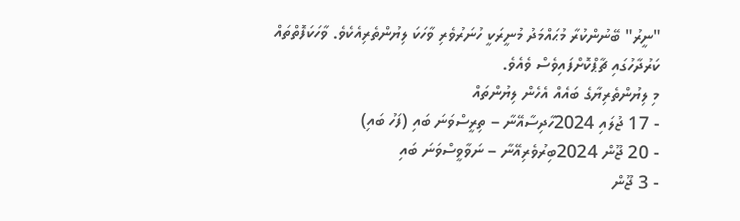"ނީރު" ބޭނުންކުރާ މުޙައްމަދު މުނީރަކީ ހުނަރުވެރި ވާހަކަ ލިޔުންތެރިއެކެވެ. ވާހަކަފޮތްތައް ކަރުދާހުގައި ޗާޕްކޮށްފައިވެސް ވެއެވެ.
މި ލިޔުންތެރިޔާގެ ބައެއް އެހެން ލިޔުންތައް
- 17 ޖުލައި 2024ހާދިސާއޭނާ – ތިރީސްވަނަ ބައި (ފަހު ބައި)
- 20 ޖޫން 2024ބިރުވެރިއޭނާ – ނަވާވީސްވަނަ ބައި
- 3 ޖޫން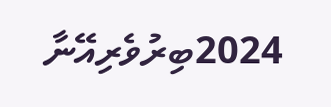2024ބިރުވެރިއޭނާ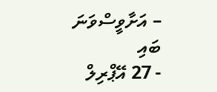– އަށާވީސްވަނަ ބައި
- 27 އޭޕްރިލް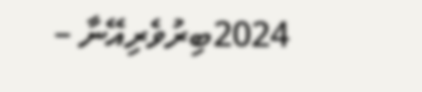2024ބިރުވެރިއޭނާ –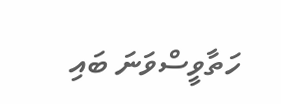ހަތާވީސްވަނަ ބައި